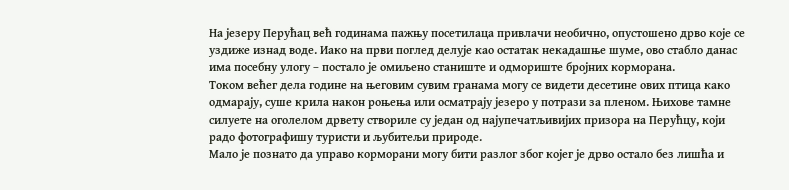На језеру Перућац већ годинама пажњу посетилаца привлачи необично, опустошено дрво које се уздиже изнад воде. Иако на први поглед делује као остатак некадашње шуме, ово стабло данас има посебну улогу – постало је омиљено станиште и одмориште бројних корморана.
Током већег дела године на његовим сувим гранама могу се видети десетине ових птица како одмарају, суше крила након роњења или осматрају језеро у потрази за пленом. Њихове тамне силуете на оголелом дрвету створиле су један од најупечатљивијих призора на Перућцу, који радо фотографишу туристи и љубитељи природе.
Мало је познато да управо корморани могу бити разлог због којег је дрво остало без лишћа и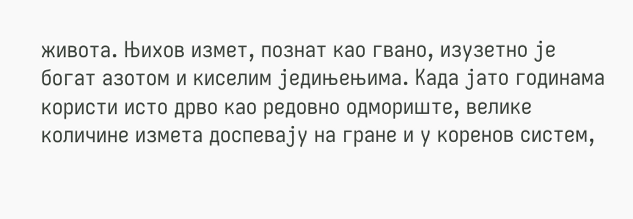живота. Њихов измет, познат као гвано, изузетно је богат азотом и киселим једињењима. Када јато годинама користи исто дрво као редовно одмориште, велике количине измета доспевају на гране и у коренов систем,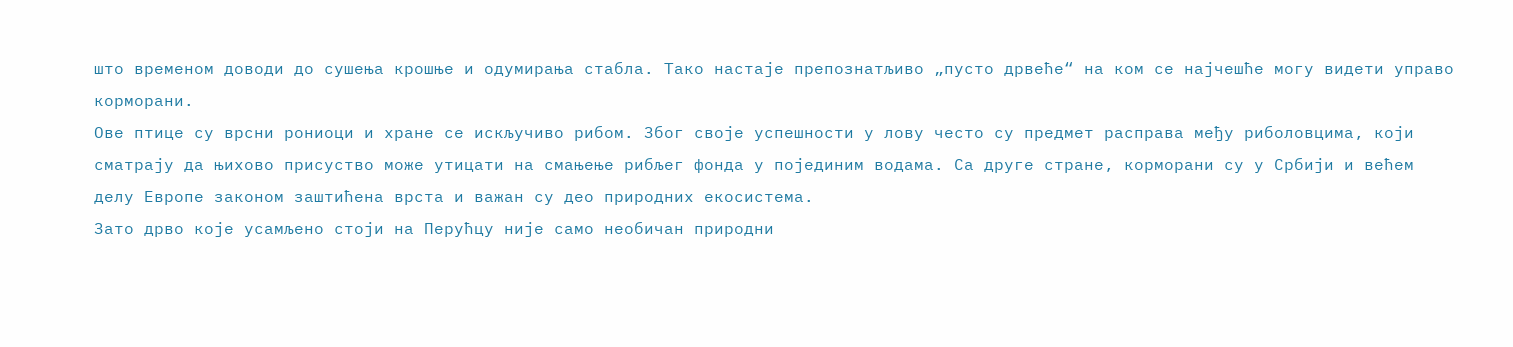што временом доводи до сушења крошње и одумирања стабла. Тако настаје препознатљиво „пусто дрвеће“ на ком се најчешће могу видети управо корморани.
Ове птице су врсни рониоци и хране се искључиво рибом. Због своје успешности у лову често су предмет расправа међу риболовцима, који сматрају да њихово присуство може утицати на смањење рибљег фонда у појединим водама. Са друге стране, корморани су у Србији и већем делу Европе законом заштићена врста и важан су део природних екосистема.
Зато дрво које усамљено стоји на Перућцу није само необичан природни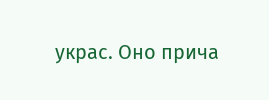украс. Оно прича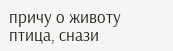причу о животу птица, снази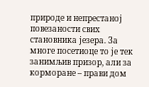природе и непрестаној повезаности свих становника језера. За многе посетиоце то је тек занимљив призор, али за корморане – прави дом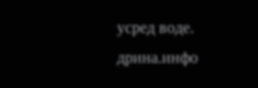усред воде.
дрина.инфо